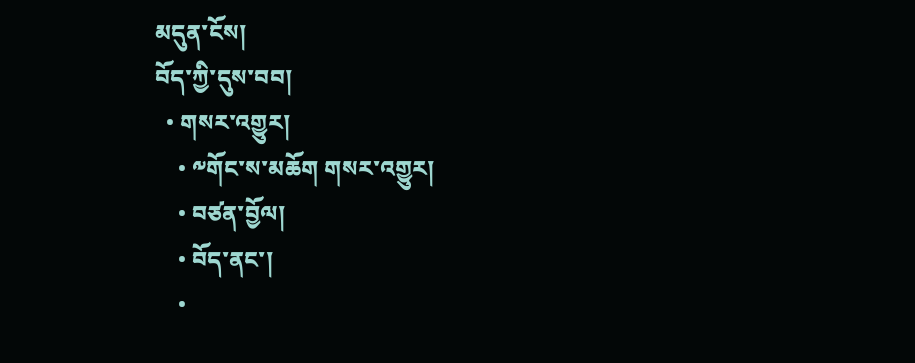མདུན་ངོས།
བོད་ཀྱི་དུས་བབ།
  • གསར་འགྱུར།
    • ༸གོང་ས་མཆོག གསར་འགྱུར།
    • བཙན་བྱོལ།
    • བོད་ནང་།
    •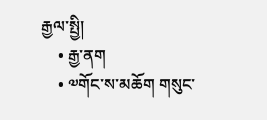རྒྱལ་སྤྱི།
    • རྒྱ་ནག
    • ༧གོང་ས་མཆོག གསུང་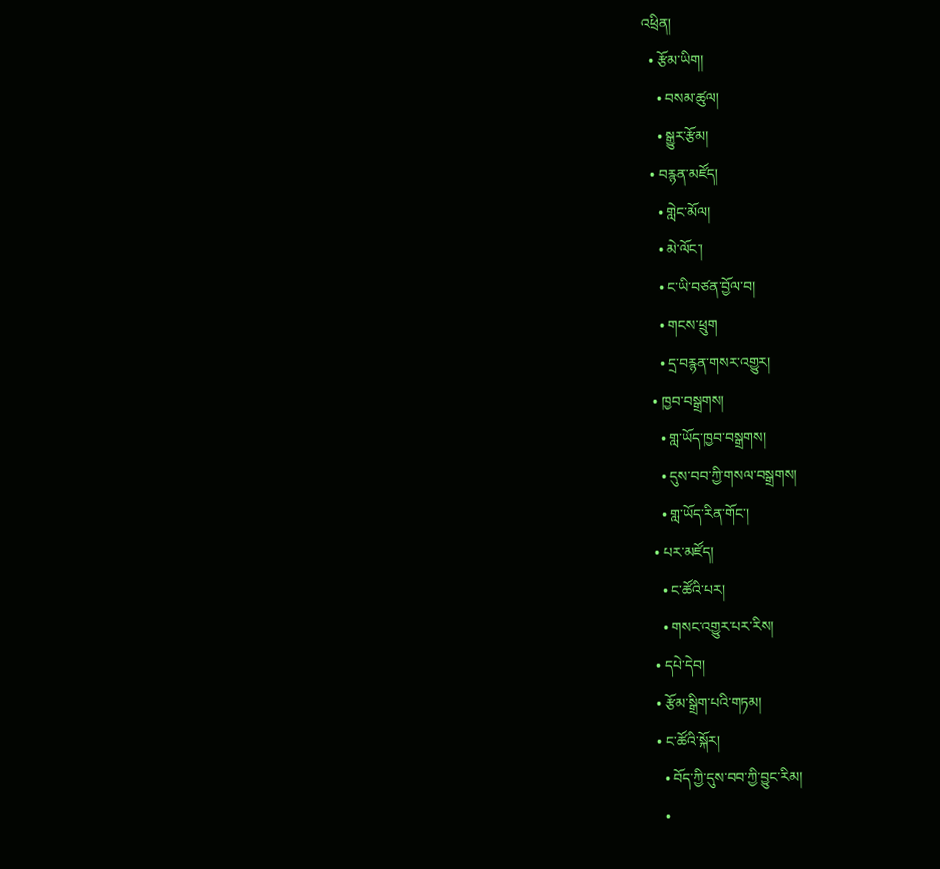འཕྲིན།
  • རྩོམ་ཡིག།
    • བསམ་ཚུལ།
    • སྒྱུར་རྩོམ།
  • བརྙན་མཛོད།
    • གླེང་མོལ།
    • མེ་ལོང་།
    • ང་ཡི་བཙན་བྱོལ་བ།
    • གངས་ཕྲུག
    • དྲ་བརྙན་གསར་འགྱུར།
  • ཁྱབ་བསྒྲགས།
    • གླ་ཡོད་ཁྱབ་བསྒྲགས།
    • དུས་བབ་ཀྱི་གསལ་བསྒྲགས།
    • གླ་ཡོད་རིན་གོང་།
  • པར་མཛོད།
    • ང་ཚོའི་པར།
    • གསང་འགྱུར་པར་རིས།
  • དཔེ་དེབ།
  • རྩོམ་སྒྲིག་པའི་གཏམ།
  • ང་ཚོའི་སྐོར།
    • བོད་ཀྱི་དུས་བབ་ཀྱི་བྱུང་རིམ།
    •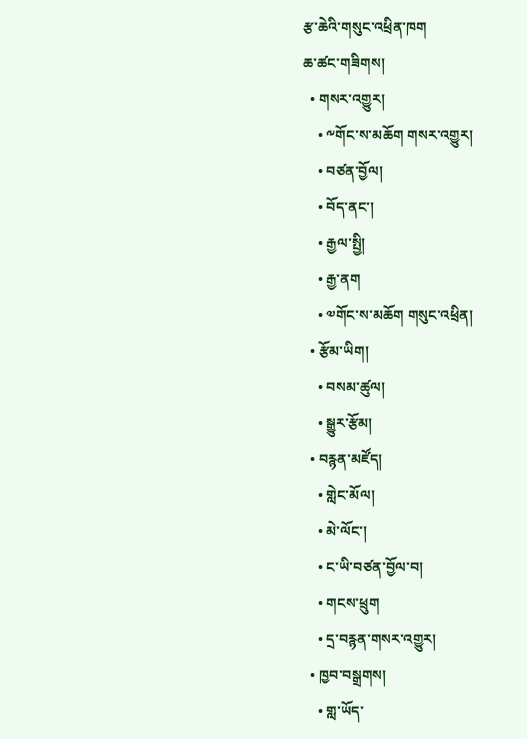རྩ་ཆེའི་གསུང་འཕྲིན་ཁག
ཆ་ཚང་གཟིགས།
  • གསར་འགྱུར།
    • ༸གོང་ས་མཆོག གསར་འགྱུར།
    • བཙན་བྱོལ།
    • བོད་ནང་།
    • རྒྱལ་སྤྱི།
    • རྒྱ་ནག
    • ༧གོང་ས་མཆོག གསུང་འཕྲིན།
  • རྩོམ་ཡིག།
    • བསམ་ཚུལ།
    • སྒྱུར་རྩོམ།
  • བརྙན་མཛོད།
    • གླེང་མོལ།
    • མེ་ལོང་།
    • ང་ཡི་བཙན་བྱོལ་བ།
    • གངས་ཕྲུག
    • དྲ་བརྙན་གསར་འགྱུར།
  • ཁྱབ་བསྒྲགས།
    • གླ་ཡོད་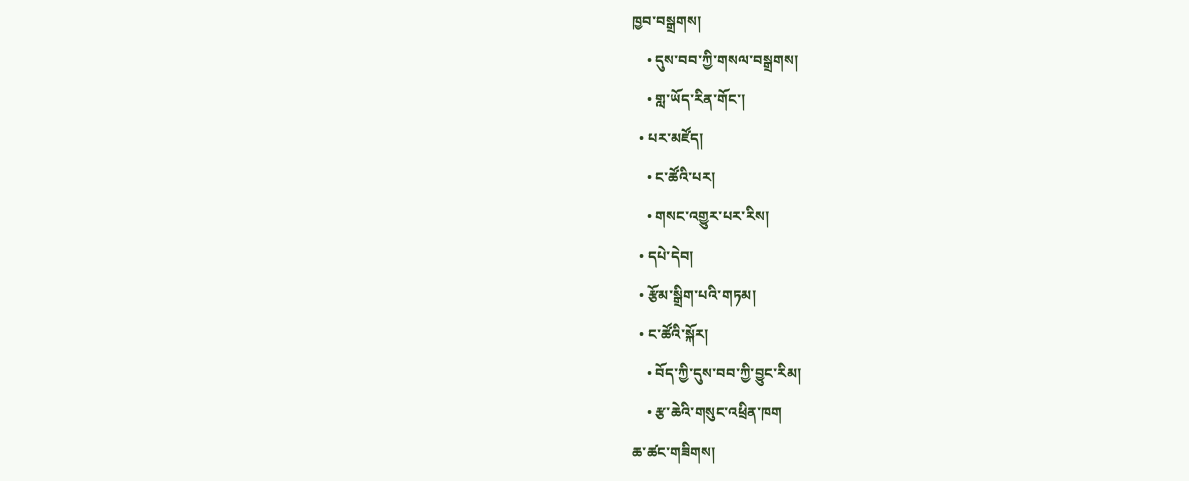ཁྱབ་བསྒྲགས།
    • དུས་བབ་ཀྱི་གསལ་བསྒྲགས།
    • གླ་ཡོད་རིན་གོང་།
  • པར་མཛོད།
    • ང་ཚོའི་པར།
    • གསང་འགྱུར་པར་རིས།
  • དཔེ་དེབ།
  • རྩོམ་སྒྲིག་པའི་གཏམ།
  • ང་ཚོའི་སྐོར།
    • བོད་ཀྱི་དུས་བབ་ཀྱི་བྱུང་རིམ།
    • རྩ་ཆེའི་གསུང་འཕྲིན་ཁག
ཆ་ཚང་གཟིགས།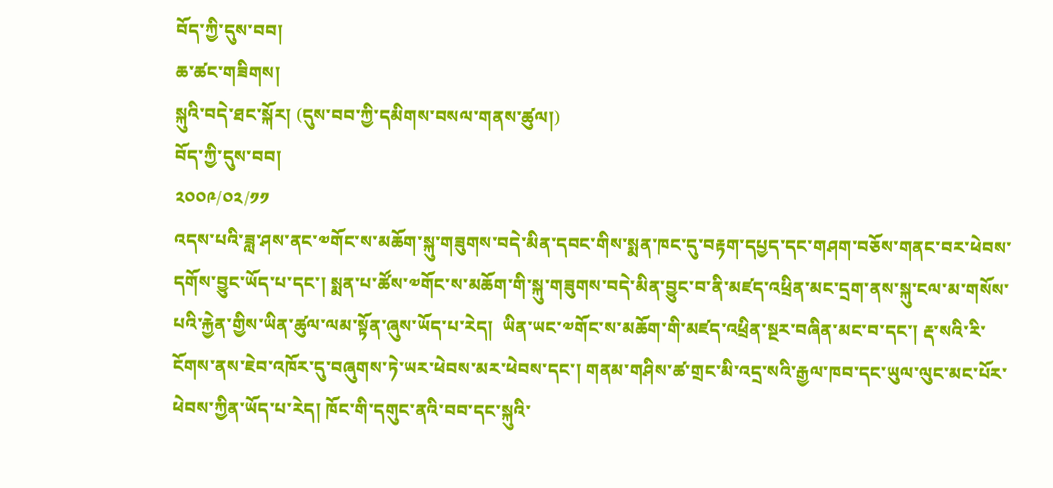བོད་ཀྱི་དུས་བབ།
ཆ་ཚང་གཟིགས།
སྐུའི་བདེ་ཐང་སྐོར། (དུས་བབ་ཀྱི་དམིགས་བསལ་གནས་ཚུལ།)
བོད་ཀྱི་དུས་བབ།
༢༠༠༩/༠༢/༡༡
འདས་པའི་ཟླ་ཤས་ནང་༧གོང་ས་མཆོག་སྐུ་གཟུགས་བདེ་མིན་དབང་གིས་སྨན་ཁང་དུ་བརྟག་དཔྱད་དང་གཤག་བཅོས་གནང་བར་ཕེབས་དགོས་བྱུང་ཡོད་པ་དང་། སྨན་པ་ཚོས་༧གོང་ས་མཆོག་གི་སྐུ་གཟུགས་བདེ་མིན་བྱུང་བ་ནི་མཛད་འཕྲིན་མང་དྲག་ནས་སྐུ་ངལ་མ་གསོས་པའི་རྐྱེན་གྱིས་ཡིན་ཚུལ་ལམ་སྟོན་ཞུས་ཡོད་པ་རེད།  ཡིན་ཡང་༧གོང་ས་མཆོག་གི་མཛད་འཕྲིན་སྔར་བཞིན་མང་བ་དང་། རྡ་སའི་རི་ངོགས་ནས་ཇེབ་འཁོར་དུ་བཞུགས་ཏེ་ཡར་ཕེབས་མར་ཕེབས་དང་། གནམ་གཤིས་ཚ་གྲང་མི་འདྲ་སའི་རྒྱལ་ཁབ་དང་ཡུལ་ལུང་མང་པོར་ཕེབས་ཀྱིན་ཡོད་པ་རེད། ཁོང་གི་དགུང་ནའི་བབ་དང་སྐུའི་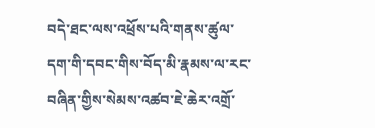བདེ་ཐང་ལས་འཕྲོས་པའི་གནས་ཚུལ་དག་གི་དབང་གིས་བོད་མི་རྣམས་ལ་རང་བཞིན་གྱིས་སེམས་འཚབ་ཇེ་ཆེར་འགྲོ་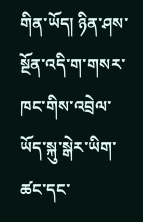གིན་ཡོད། ཉིན་ཤས་སྔོན་འདི་ག་གསར་ཁང་གིས་འབྲེལ་ཡོད་སྐུ་སྒེར་ཡིག་ཚང་དང་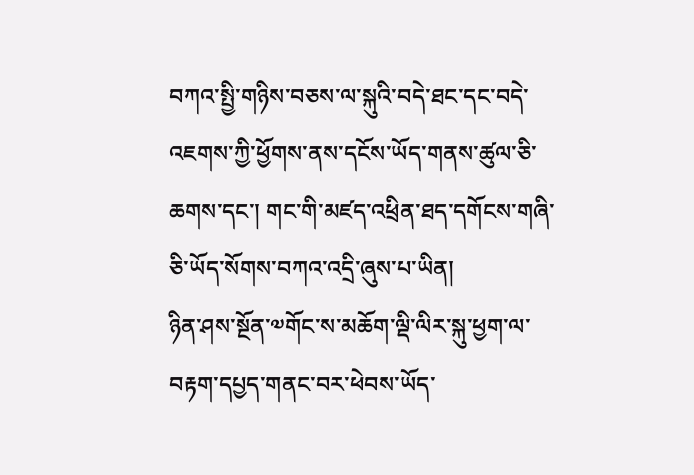བཀའ་སྤྱི་གཉིས་བཅས་ལ་སྐུའི་བདེ་ཐང་དང་བདེ་འཇགས་ཀྱི་ཕྱོགས་ནས་དངོས་ཡོད་གནས་ཚུལ་ཅི་ཆགས་དང་། གང་གི་མཛད་འཕྲིན་ཐད་དགོངས་གཞི་ཅི་ཡོད་སོགས་བཀའ་འདྲི་ཞུས་པ་ཡིན།
ཉིན་ཤས་སྔོན་༧གོང་ས་མཆོག་ལྡི་ལིར་སྐུ་ཕྱག་ལ་བརྟག་དཔྱད་གནང་བར་ཕེབས་ཡོད་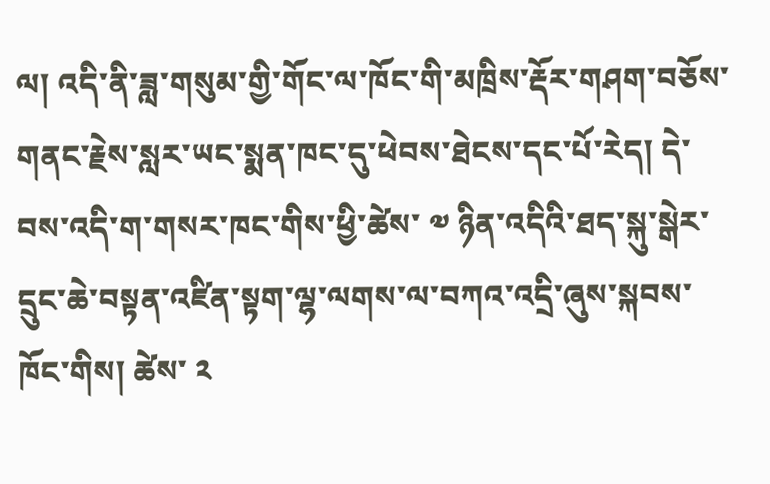ལ། འདི་ནི་ཟླ་གསུམ་གྱི་གོང་ལ་ཁོང་གི་མཁྲིས་རྡོར་གཤག་བཅོས་གནང་རྗེས་སླར་ཡང་སྨན་ཁང་དུ་ཕེབས་ཐེངས་དང་པོ་རེད། དེ་བས་འདི་ག་གསར་ཁང་གིས་ཕྱི་ཚེས་ ༧ ཉིན་འདིའི་ཐད་སྐུ་སྒེར་དྲུང་ཆེ་བསྟན་འཛིན་སྟག་ལྷ་ལགས་ལ་བཀའ་འདྲི་ཞུས་སྐབས་ཁོང་གིས། ཚེས་ ༢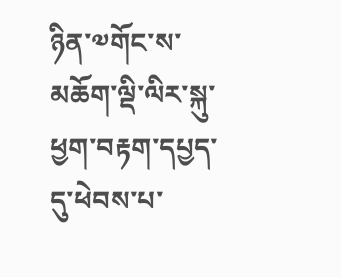ཉིན་༧གོང་ས་མཆོག་ལྡི་ལིར་སྐུ་ཕྱག་བརྟག་དཔྱད་དུ་ཕེབས་པ་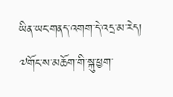ཡིན་ཡང་གནད་འགག་དེ་འདྲ་མ་རེད། ༧གོང་ས་མཆོག་གི་སྐུ་ཕྱག་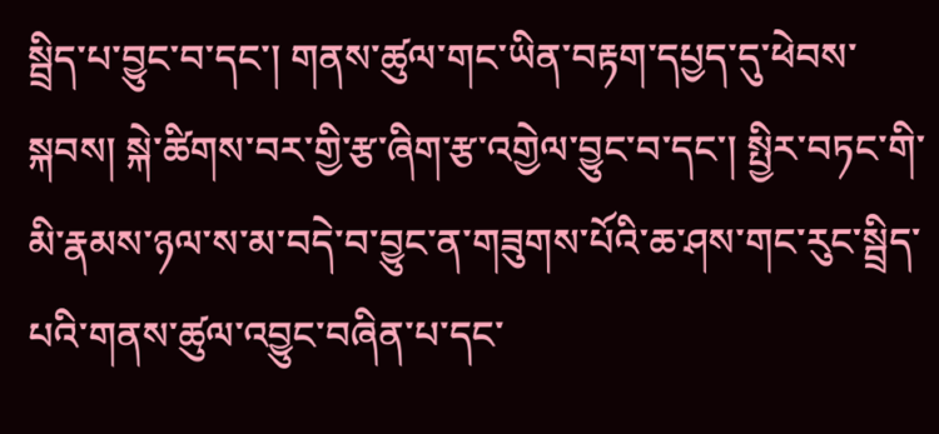སྦྲིད་པ་བྱུང་བ་དང་། གནས་ཚུལ་གང་ཡིན་བརྟག་དཔྱད་དུ་ཕེབས་སྐབས། སྐེ་ཚིགས་བར་གྱི་རྩ་ཞིག་རྩ་འགྱེལ་བྱུང་བ་དང་། སྤྱིར་བཏང་གི་མི་རྣམས་ཉལ་ས་མ་བདེ་བ་བྱུང་ན་གཟུགས་པོའི་ཆ་ཤས་གང་རུང་སྦྲིད་པའི་གནས་ཚུལ་འབྱུང་བཞིན་པ་དང་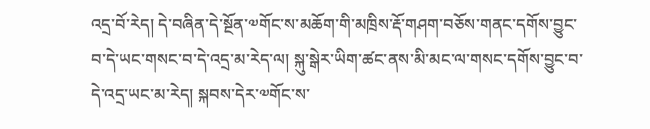འདྲ་བོ་རེད། དེ་བཞིན་དེ་སྔོན་༧གོང་ས་མཆོག་གི་མཁྲིས་རྡོ་གཤག་བཅོས་གནང་དགོས་བྱུང་བ་དེ་ཡང་གསང་བ་དེ་འདྲ་མ་རེད་ལ། སྐུ་སྒེར་ཡིག་ཚང་ནས་མི་མང་ལ་གསང་དགོས་བྱུང་བ་དེ་འདྲ་ཡང་མ་རེད། སྐབས་དེར་༧གོང་ས་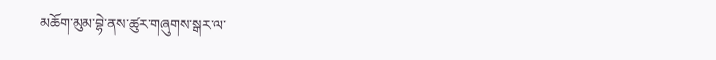མཆོག་མུམ་བྷེ་ནས་ཚུར་གཞུགས་སྒར་ལ་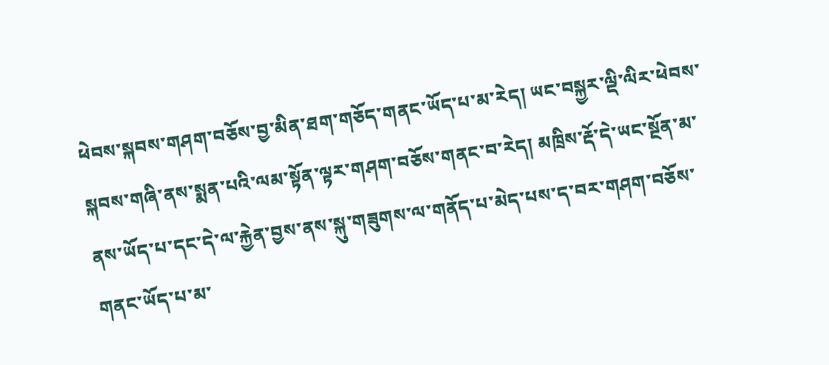ཕེབས་སྐབས་གཤག་བཅོས་བྱ་མིན་ཐག་གཅོད་གནང་ཡོད་པ་མ་རེད། ཡང་བསྐྱར་ལྡི་ལིར་ཕེབས་སྐབས་གཞི་ནས་སྨན་པའི་ལམ་སྟོན་ལྟར་གཤག་བཅོས་གནང་བ་རེད། མཁྲིས་རྡོ་དེ་ཡང་སྔོན་མ་ནས་ཡོད་པ་དང་དེ་ལ་རྐྱེན་བྱས་ནས་སྐུ་གཟུགས་ལ་གནོད་པ་མེད་པས་ད་བར་གཤག་བཅོས་གནང་ཡོད་པ་མ་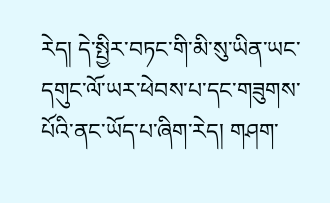རེད། དེ་སྤྱིར་བཏང་གི་མི་སུ་ཡིན་ཡང་དགུང་ལོ་ཡར་ཕེབས་པ་དང་གཟུགས་པོའི་ནང་ཡོད་པ་ཞིག་རེད། གཤག་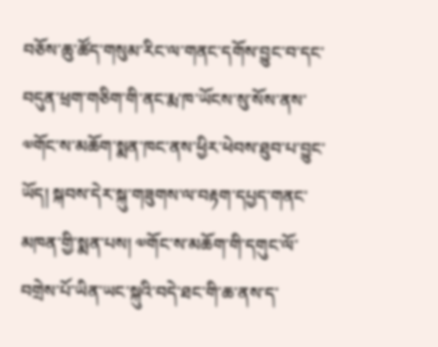བཅོས་ཆུ་ཚོད་གསུམ་རིང་ལ་གནང་དགོས་བྱུང་བ་དང་བདུན་ཕྲག་གཅིག་གི་ནང་རྨ་ཁ་ཡོངས་སུ་སོས་ནས་༧གོང་ས་མཆོག་སྨན་ཁང་ནས་ཕྱིར་ཕེབས་ཐུབ་པ་བྱུང་ཡོད། སྐབས་དེར་སྐུ་གཟུགས་ལ་བརྟག་དཔྱད་གནང་མཁན་གྱི་སྨན་པས། ༧གོང་ས་མཆོག་གི་དགུང་ལོ་བགྲེས་པོ་ཡིན་ཡང་སྐུའི་བདེ་ཐང་གི་ཆ་ནས་ད་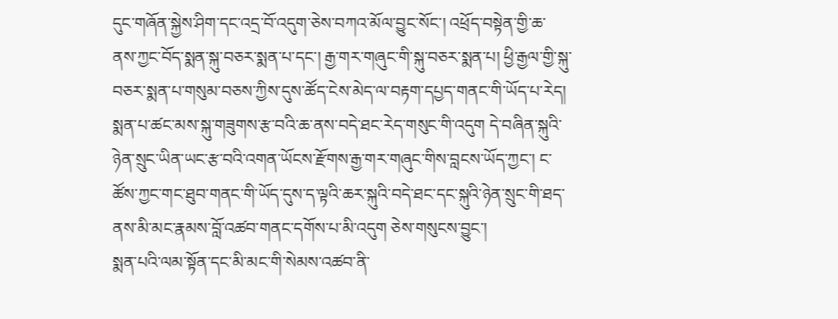དུང་གཞོན་སྐྱེས་ཤིག་དང་འདྲ་བོ་འདུག་ཅེས་བཀའ་མོལ་བྱུང་སོང་། འཕྲོད་བསྟེན་གྱི་ཆ་ནས་ཀྱང་བོད་སྨན་སྐུ་བཅར་སྨན་པ་དང་། རྒྱ་གར་གཞུང་གི་སྐུ་བཅར་སྨན་པ། ཕྱི་རྒྱལ་གྱི་སྐུ་བཅར་སྨན་པ་གསུམ་བཅས་ཀྱིས་དུས་ཚོད་ངེས་མེད་ལ་བརྟག་དཔྱད་གནང་གི་ཡོད་པ་རེད། སྨན་པ་ཚང་མས་སྐུ་གཟུགས་རྩ་བའི་ཆ་ནས་བདེ་ཐང་རེད་གསུང་གི་འདུག དེ་བཞིན་སྐུའི་ཉེན་སྲུང་ཡིན་ཡང་རྩ་བའི་འགན་ཡོངས་རྫོགས་རྒྱ་གར་གཞུང་གིས་བླངས་ཡོད་ཀྱང་། ང་ཚོས་ཀྱང་གང་ཐུབ་གནང་གི་ཡོད་དུས་ད་ལྟའི་ཆར་སྐུའི་བདེ་ཐང་དང་སྐུའི་ཉེན་སྲུང་གི་ཐད་ནས་མི་མང་རྣམས་བློ་འཚབ་གནང་དགོས་པ་མི་འདུག ཅེས་གསུངས་བྱུང་།
སྨན་པའི་ལམ་སྟོན་དང་མི་མང་གི་སེམས་འཚབ་ནི་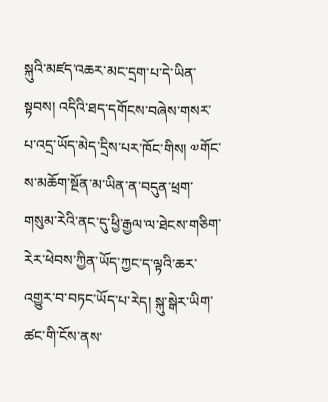སྐུའི་མཛད་འཆར་མང་དྲག་པ་དེ་ཡིན་སྟབས། འདིའི་ཐད་དགོངས་བཞེས་གསར་པ་འདྲ་ཡོད་མེད་དྲིས་པར་ཁོང་གིས། ༧གོང་ས་མཆོག་སྔོན་མ་ཡིན་ན་བདུན་ཕྲག་གསུམ་རེའི་ནང་དུ་ཕྱི་རྒྱལ་ལ་ཐེངས་གཅིག་རེར་ཕེབས་ཀྱིན་ཡོད་ཀྱང་ད་ལྟའི་ཆར་འགྱུར་བ་བཏང་ཡོད་པ་རེད། སྐུ་སྒེར་ཡིག་ཚང་གི་ངོས་ནས་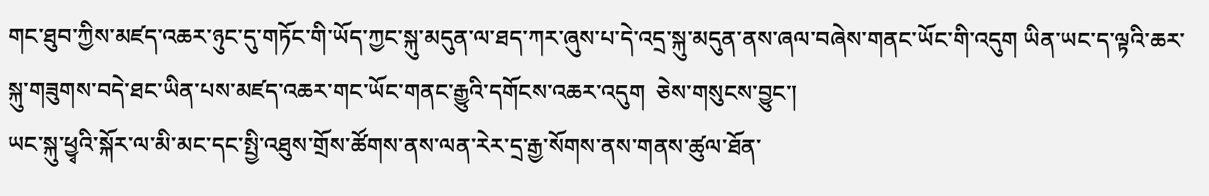གང་ཐུབ་ཀྱིས་མཛད་འཆར་ཉུང་དུ་གཏོང་གི་ཡོད་ཀྱང་སྐུ་མདུན་ལ་ཐད་ཀར་ཞུས་པ་དེ་འདྲ་སྐུ་མདུན་ནས་ཞལ་བཞེས་གནང་ཡོང་གི་འདུག ཡིན་ཡང་ད་ལྟའི་ཆར་སྐུ་གཟུགས་བདེ་ཐང་ཡིན་པས་མཛད་འཆར་གང་ཡོང་གནང་རྒྱུའི་དགོངས་འཆར་འདུག  ཅེས་གསུངས་བྱུང་།
ཡང་སྐུ་ཕྱྭའི་སྐོར་ལ་མི་མང་དང་སྤྱི་འཐུས་གྲོས་ཚོགས་ནས་ལན་རེར་དྲ་རྒྱ་སོགས་ནས་གནས་ཚུལ་ཐོན་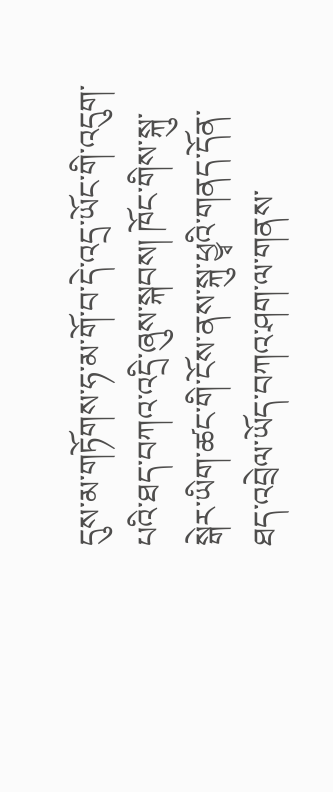དུས་མ་གཏོགས་ཧ་མ་གོ་བ་དེ་འདྲ་ཡོང་གི་འདུག་པའི་ཐད་བཀའ་འདྲི་ཞུས་སྐབས། ཁོང་གིས་སྐུ་སྒེར་ཡིག་ཚང་གི་ངོས་ནས་སྐུ་ཕྱྭའི་གནད་དོན་ཐད་འབྲེལ་ཡོད་བཀའ་ཤག་ལ་གནས་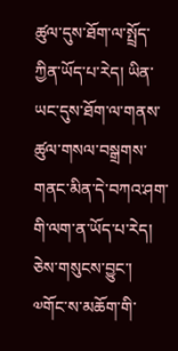ཚུལ་དུས་ཐོག་ལ་སྤྲོད་ཀྱིན་ཡོད་པ་རེད། ཡིན་ཡང་དུས་ཐོག་ལ་གནས་ཚུལ་གསལ་བསྒྲགས་གནང་མིན་དེ་བཀའ་ཤག་གི་ལག་ན་ཡོད་པ་རེད། ཅེས་གསུངས་བྱུང་།
༧གོང་ས་མཆོག་གི་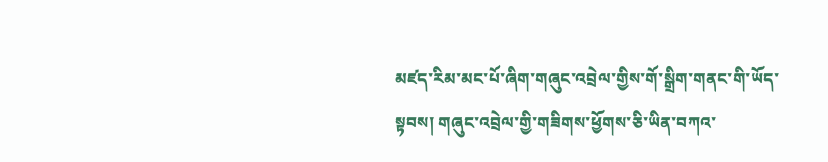མཛད་རིམ་མང་པོ་ཞིག་གཞུང་འབྲེལ་གྱིས་གོ་སྒྲིག་གནང་གི་ཡོད་སྟབས། གཞུང་འབྲེལ་གྱི་གཟིགས་ཕྱོགས་ཅི་ཡིན་བཀའ་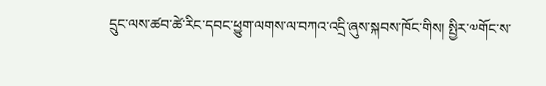དྲུང་ལས་ཚབ་ཚེ་རིང་དབང་ཕྱུག་ལགས་ལ་བཀའ་འདྲི་ཞུས་སྐབས་ཁོང་གིས། སྤྱིར་༧གོང་ས་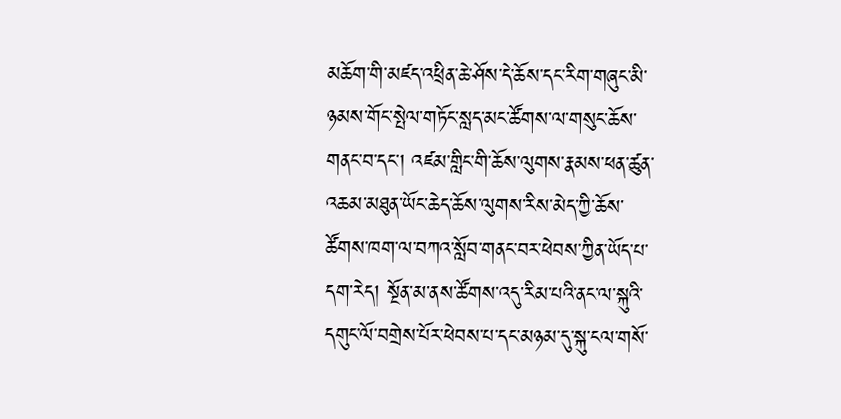མཆོག་གི་མཛད་འཕྲིན་ཆེ་ཤོས་དེ་ཆོས་དང་རིག་གཞུང་མི་ཉམས་གོང་སྤེལ་གཏོང་སླད་མང་ཚོགས་ལ་གསུང་ཆོས་གནང་བ་དང་། འཛམ་གླིང་གི་ཆོས་ལུགས་རྣམས་ཕན་ཚུན་འཆམ་མཐུན་ཡོང་ཆེད་ཆོས་ལུགས་རིས་མེད་ཀྱི་ཆོས་ཚོགས་ཁག་ལ་བཀའ་སློབ་གནང་བར་ཕེབས་ཀྱིན་ཡོད་པ་དག་རེད། སྔོན་མ་ནས་ཚོགས་འདུ་རིམ་པའི་ནང་ལ་སྐུའི་དགུང་ལོ་བགྲེས་པོར་ཕེབས་པ་དང་མཉམ་དུ་སྐུ་ངལ་གསོ་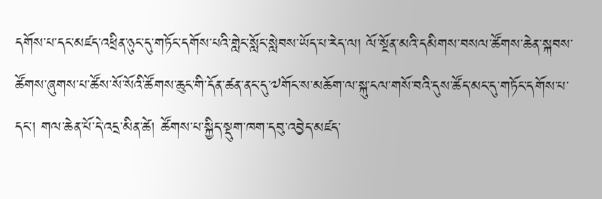དགོས་པ་དང་མཛད་འཕྲིན་ཉུང་དུ་གཏོང་དགོས་པའི་གླེང་སློང་སླེབས་ཡོད་པ་རེད་ལ། ལོ་སྔོན་མའི་དམིགས་བསལ་ཚོགས་ཆེན་སྐབས་ཚོགས་ཞུགས་པ་ཚོས་སོ་སོའི་ཚོགས་ཆུང་གི་དོན་ཚན་ནང་དུ་༧གོང་ས་མཆོག་ལ་སྐུ་ངལ་གསོ་བའི་དུས་ཚོད་མང་དུ་གཏོང་དགོས་པ་དང་། གལ་ཆེན་པོ་དེ་འདྲ་མིན་ཚེ། ཚོགས་པ་སྐྱིད་སྡུག་ཁག་དབུ་འབྱེད་མཛད་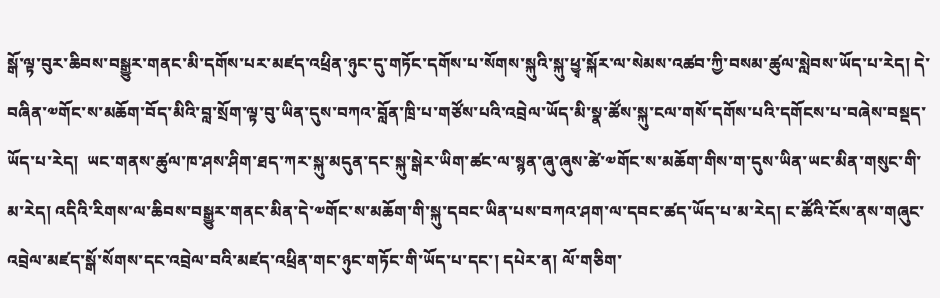སྒོ་ལྟ་བུར་ཆིབས་བསྒྱུར་གནང་མི་དགོས་པར་མཛད་འཕྲིན་ཉུང་དུ་གཏོང་དགོས་པ་སོགས་སྐུའི་སྐུ་ཕྱྭ་སྐོར་ལ་སེམས་འཚབ་ཀྱི་བསམ་ཚུལ་སླེབས་ཡོད་པ་རེད། དེ་བཞིན་༧གོང་ས་མཆོག་བོད་མིའི་བླ་སྲོག་ལྟ་བུ་ཡིན་དུས་བཀའ་བློན་ཁྲི་པ་གཙོས་པའི་འབྲེལ་ཡོད་མི་སྣ་ཚོས་སྐུ་ངལ་གསོ་དགོས་པའི་དགོངས་པ་བཞེས་བསྡད་ཡོད་པ་རེད།  ཡང་གནས་ཚུལ་ཁ་ཤས་ཤིག་ཐད་ཀར་སྐུ་མདུན་དང་སྐུ་སྒེར་ཡིག་ཚང་ལ་སྙན་ཞུ་ཞུས་ཚེ་༧གོང་ས་མཆོག་གིས་ག་དུས་ཡིན་ཡང་མིན་གསུང་གི་མ་རེད། འདིའི་རིགས་ལ་ཆིབས་བསྒྱུར་གནང་མིན་དེ་༧གོང་ས་མཆོག་གི་སྐུ་དབང་ཡིན་པས་བཀའ་ཤག་ལ་དབང་ཚད་ཡོད་པ་མ་རེད། ང་ཚོའི་ངོས་ནས་གཞུང་འབྲེལ་མཛད་སྒོ་སོགས་དང་འབྲེལ་བའི་མཛད་འཕྲིན་གང་ཉུང་གཏོང་གི་ཡོད་པ་དང་། དཔེར་ན། ལོ་གཅིག་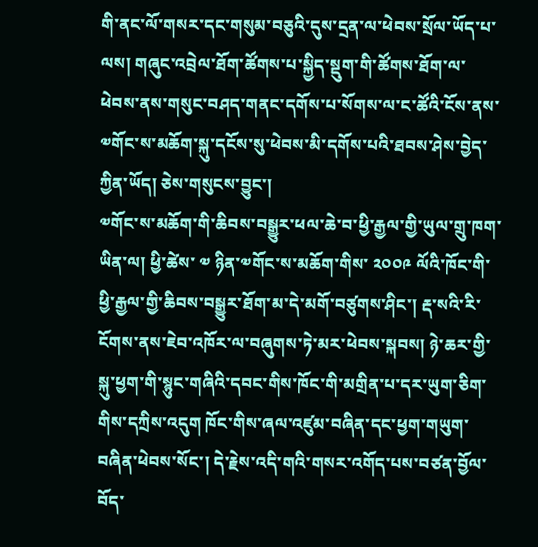གི་ནང་ལོ་གསར་དང་གསུམ་བཅུའི་དུས་དྲན་ལ་ཕེབས་སྲོལ་ཡོད་པ་ལས། གཞུང་འབྲེལ་ཐོག་ཚོགས་པ་སྐྱིད་སྡུག་གི་ཚོགས་ཐོག་ལ་ཕེབས་ནས་གསུང་བཤད་གནང་དགོས་པ་སོགས་ལ་ང་ཚོའི་ངོས་ནས་༧གོང་ས་མཆོག་སྐུ་དངོས་སུ་ཕེབས་མི་དགོས་པའི་ཐབས་ཤེས་བྱེད་ཀྱིན་ཡོད། ཅེས་གསུངས་བྱུང་།
༧གོང་ས་མཆོག་གི་ཆིབས་བསྒྱུར་ཕལ་ཆེ་བ་ཕྱི་རྒྱལ་གྱི་ཡུལ་གྲུ་ཁག་ཡིན་ལ། ཕྱི་ཚེས་ ༧ ཉིན་༧གོང་ས་མཆོག་གིས་ ༢༠༠༩ ལོའི་ཁོང་གི་ཕྱི་རྒྱལ་གྱི་ཆིབས་བསྒྱུར་ཐོག་མ་དེ་མགོ་བཙུགས་ཤིང་། རྡ་སའི་རི་ངོགས་ནས་ཇེབ་འཁོར་ལ་བཞུགས་ཏེ་མར་ཕེབས་སྐབས། ཉེ་ཆར་གྱི་སྐུ་ཕྱག་གི་སྙུང་གཞིའི་དབང་གིས་ཁོང་གི་མགྲིན་པ་དར་ཡུག་ཅིག་གིས་དཀྲིས་འདུག ཁོང་གིས་ཞལ་འཛུམ་བཞིན་དང་ཕྱག་གཡུག་བཞིན་ཕེབས་སོང་། དེ་རྗེས་འདི་གའི་གསར་འགོད་པས་བཙན་བྱོལ་བོད་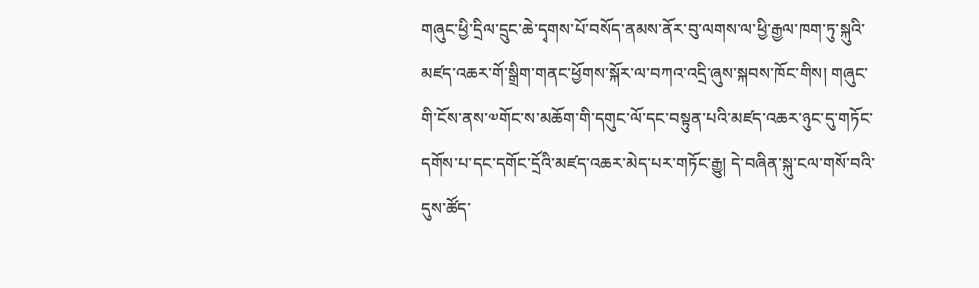གཞུང་ཕྱི་དྲིལ་དྲུང་ཆེ་དྭགས་པོ་བསོད་ནམས་ནོར་བུ་ལགས་ལ་ཕྱི་རྒྱལ་ཁག་ཏུ་སྐུའི་མཛད་འཆར་གོ་སྒྲིག་གནང་ཕྱོགས་སྐོར་ལ་བཀའ་འདྲི་ཞུས་སྐབས་ཁོང་གིས། གཞུང་གི་ངོས་ནས་༧གོང་ས་མཆོག་གི་དགུང་ལོ་དང་བསྟུན་པའི་མཛད་འཆར་ཉུང་དུ་གཏོང་དགོས་པ་དང་དགོང་དྲོའི་མཛད་འཆར་མེད་པར་གཏོང་རྒྱུ། དེ་བཞིན་སྐུ་ངལ་གསོ་བའི་དུས་ཚོད་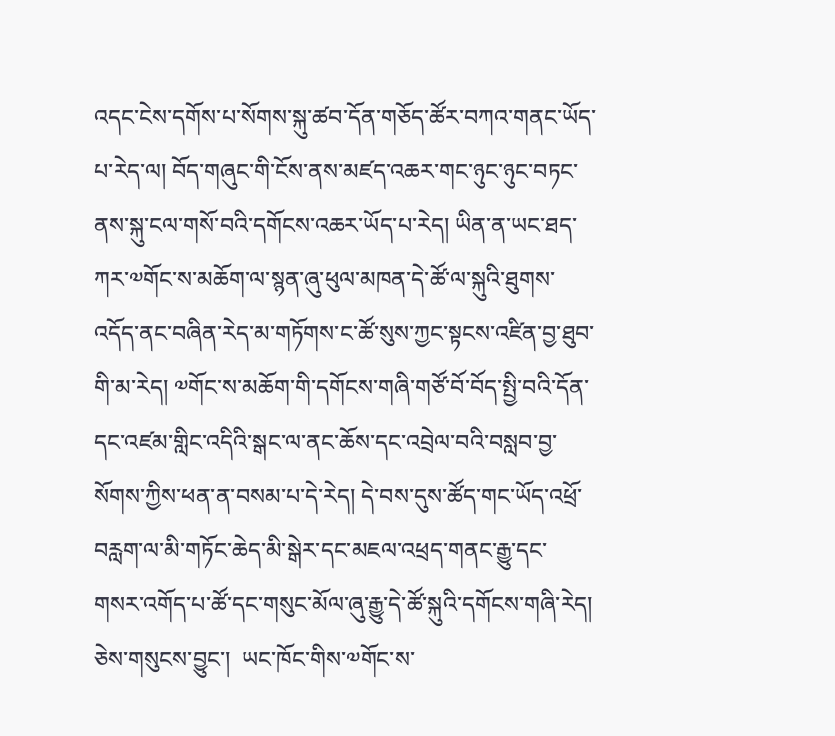འདང་ངེས་དགོས་པ་སོགས་སྐུ་ཚབ་དོན་གཅོད་ཚོར་བཀའ་གནང་ཡོད་པ་རེད་ལ། བོད་གཞུང་གི་ངོས་ནས་མཛད་འཆར་གང་ཉུང་ཉུང་བཏང་ནས་སྐུ་ངལ་གསོ་བའི་དགོངས་འཆར་ཡོད་པ་རེད། ཡིན་ན་ཡང་ཐད་ཀར་༧གོང་ས་མཆོག་ལ་སྙན་ཞུ་ཕུལ་མཁན་དེ་ཚོ་ལ་སྐུའི་ཐུགས་འདོད་ནང་བཞིན་རེད་མ་གཏོགས་ང་ཚོ་སུས་ཀྱང་སྟངས་འཛིན་བྱ་ཐུབ་གི་མ་རེད། ༧གོང་ས་མཆོག་གི་དགོངས་གཞི་གཙོ་བོ་བོད་སྤྱི་བའི་དོན་དང་འཛམ་གླིང་འདིའི་སྒང་ལ་ནང་ཆོས་དང་འབྲེལ་བའི་བསླབ་བྱ་སོགས་ཀྱིས་ཕན་ན་བསམ་པ་དེ་རེད། དེ་བས་དུས་ཚོད་གང་ཡོད་འཕྲོ་བརླག་ལ་མི་གཏོང་ཆེད་མི་སྒེར་དང་མཇལ་འཕྲད་གནང་རྒྱུ་དང་གསར་འགོད་པ་ཚོ་དང་གསུང་མོལ་ཞུ་རྒྱུ་དེ་ཚོ་སྐུའི་དགོངས་གཞི་རེད། ཅེས་གསུངས་བྱུང་།  ཡང་ཁོང་གིས་༧གོང་ས་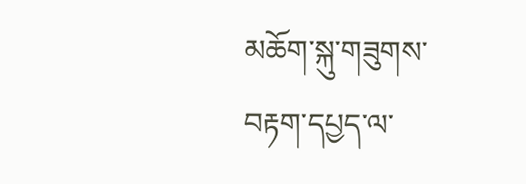མཆོག་སྐུ་གཟུགས་བརྟག་དཔྱད་ལ་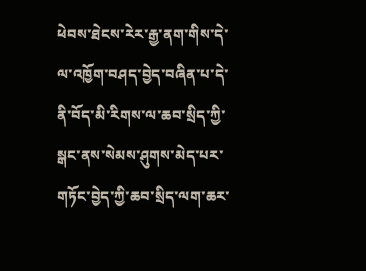ཕེབས་ཐེངས་རེར་རྒྱ་ནག་གིས་དེ་ལ་འཁྱོག་བཤད་བྱེད་བཞིན་པ་དེ་ནི་བོད་མི་རིགས་ལ་ཆབ་སྲིད་ཀྱི་སྒང་ནས་སེམས་ཤུགས་མེད་པར་གཏོང་བྱེད་ཀྱི་ཆབ་སྲིད་ལག་ཆར་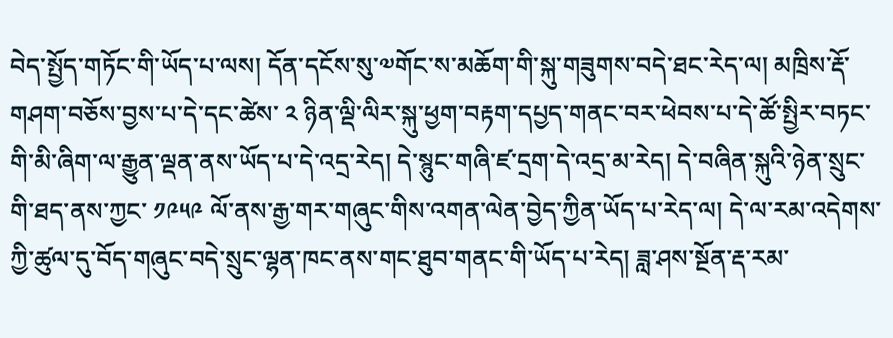བེད་སྤྱོད་གཏོང་གི་ཡོད་པ་ལས། དོན་དངོས་སུ་༧གོང་ས་མཆོག་གི་སྐུ་གཟུགས་བདེ་ཐང་རེད་ལ། མཁྲིས་རྡོ་གཤག་བཅོས་བྱས་པ་དེ་དང་ཚེས་ ༢ ཉིན་ལྡི་ལིར་སྐུ་ཕྱག་བརྟག་དཔྱད་གནང་བར་ཕེབས་པ་དེ་ཚོ་སྤྱིར་བཏང་གི་མི་ཞིག་ལ་རྒྱུན་ལྡན་ནས་ཡོད་པ་དེ་འདྲ་རེད། དེ་སྙུང་གཞི་ཛ་དྲག་དེ་འདྲ་མ་རེད། དེ་བཞིན་སྐུའི་ཉེན་སྲུང་གི་ཐད་ནས་ཀྱང་ ༡༩༥༩ ལོ་ནས་རྒྱ་གར་གཞུང་གིས་འགན་ལེན་བྱེད་ཀྱིན་ཡོད་པ་རེད་ལ། དེ་ལ་རམ་འདེགས་ཀྱི་ཚུལ་དུ་བོད་གཞུང་བདེ་སྲུང་ལྷན་ཁང་ནས་གང་ཐུབ་གནང་གི་ཡོད་པ་རེད། ཟླ་ཤས་སྔོན་རྡ་རམ་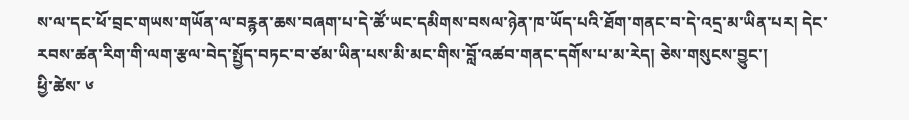ས་ལ་དང་ཕོ་བྲང་གཡས་གཡོན་ལ་བརྙན་ཆས་བཞག་པ་དེ་ཚོ་ཡང་དམིགས་བསལ་ཉེན་ཁ་ཡོད་པའི་ཐོག་གནང་བ་དེ་འདྲ་མ་ཡིན་པར། དེང་རབས་ཚན་རིག་གི་ལག་རྩལ་བེད་སྤྱོད་བཏང་བ་ཙམ་ཡིན་པས་མི་མང་གིས་བློ་འཚབ་གནང་དགོས་པ་མ་རེད། ཅེས་གསུངས་བྱུང་།
ཕྱི་ཚེས་ ༦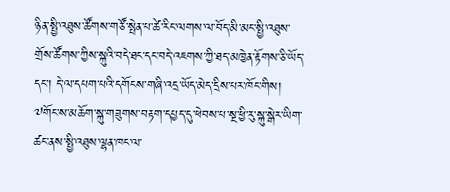ཉིན་སྤྱི་འཐུས་ཚོགས་གཙོ་སྤེན་པ་ཚེ་རིང་ལགས་ལ་བོད་མི་མང་སྤྱི་འཐུས་གྲོས་ཚོགས་ཀྱིས་སྐུའི་བདེ་ཐང་དང་བདེ་འཇགས་ཀྱི་ཐད་མཁྱེན་རྟོགས་ཅི་ཡོད་དང་། དེ་ལ་དཔག་པའི་དགོངས་གཞི་འདྲ་ཡོད་མེད་དྲིས་པར་ཁོང་གིས། ༧གོང་ས་མཆོག་སྐུ་གཟུགས་བརྟག་དཔྱད་དུ་ཕེབས་པ་སྔ་ཕྱི་རུ་སྐུ་སྒེར་ཡིག་ཚང་ནས་སྤྱི་འཐུས་ལྷན་ཁང་ལ་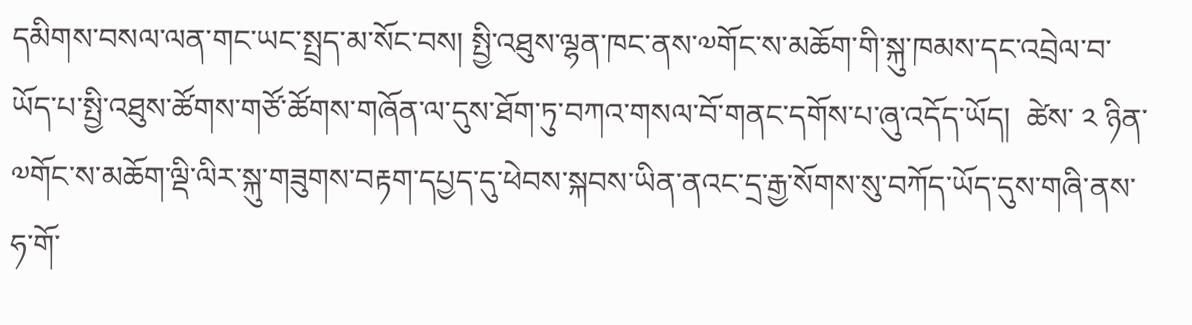དམིགས་བསལ་ལན་གང་ཡང་སྤྲད་མ་སོང་བས། སྤྱི་འཐུས་ལྷན་ཁང་ནས་༧གོང་ས་མཆོག་གི་སྐུ་ཁམས་དང་འབྲེལ་བ་ཡོད་པ་སྤྱི་འཐུས་ཚོགས་གཙོ་ཚོགས་གཞོན་ལ་དུས་ཐོག་ཏུ་བཀའ་གསལ་བོ་གནང་དགོས་པ་ཞུ་འདོད་ཡོད།  ཚེས་ ༢ ཉིན་༧གོང་ས་མཆོག་ལྡི་ལིར་སྐུ་གཟུགས་བརྟག་དཔྱད་དུ་ཕེབས་སྐབས་ཡིན་ནའང་དྲ་རྒྱ་སོགས་སུ་བཀོད་ཡོད་དུས་གཞི་ནས་ཧ་གོ་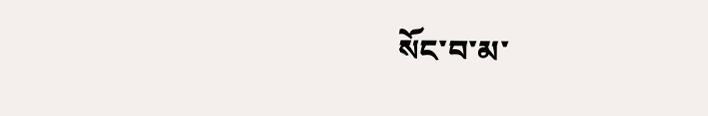སོང་བ་མ་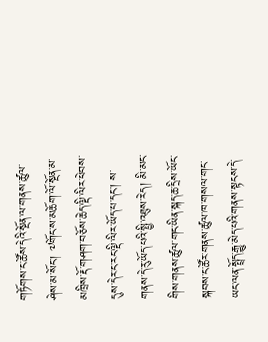གཏོགས་ང་ཚོས་དེའི་སྔོན་ལ་གནས་ཚུལ་ཤེས་མ་སོང་། ༧གོང་ས་མཆོག་ལོ་སྔོན་མ་མཁྲིས་རྡོ་གཤག་བཅོས་ཆེད་ལྡི་ལིར་ཕེབས་དུས་དེར་ང་རང་ལྡི་ལིར་ཡོད་པ་དང་། ས་གནས་དེ་རུ་ཡོད་པའི་སྤྱི་འཐུས་རེད། མི་མང་གིས་གནས་ཚུལ་གང་ཡིན་སྐད་ཆ་དྲིས་ཡོང་སྐབས་ང་ཚོར་གནས་ཚུལ་ཁ་གསལ་གང་ཡང་ལན་སྤྲོད་རྒྱུ་མེད་པའི་གནས་སྟངས་དེ་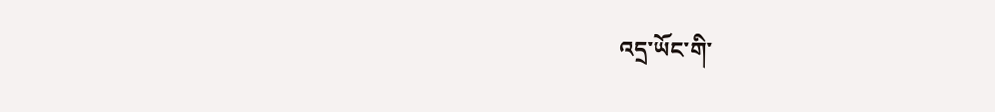འདྲ་ཡོང་གི་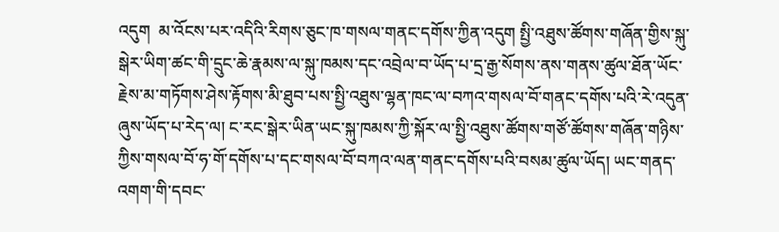འདུག  མ་འོངས་པར་འདིའི་རིགས་ཅུང་ཁ་གསལ་གནང་དགོས་ཀྱིན་འདུག སྤྱི་འཐུས་ཚོགས་གཞོན་གྱིས་སྐུ་སྒེར་ཡིག་ཚང་གི་དྲུང་ཆེ་རྣམས་ལ་སྐུ་ཁམས་དང་འབྲེལ་བ་ཡོད་པ་དྲ་རྒྱ་སོགས་ནས་གནས་ཚུལ་ཐོན་ཡོང་རྗེས་མ་གཏོགས་ཤེས་རྟོགས་མི་ཐུབ་པས་སྤྱི་འཐུས་ལྷན་ཁང་ལ་བཀའ་གསལ་བོ་གནང་དགོས་པའི་རེ་འདུན་ཞུས་ཡོད་པ་རེད་ལ། ང་རང་སྒེར་ཡིན་ཡང་སྐུ་ཁམས་ཀྱི་སྐོར་ལ་སྤྱི་འཐུས་ཚོགས་གཙོ་ཚོགས་གཞོན་གཉིས་ཀྱིས་གསལ་བོ་ཧ་གོ་དགོས་པ་དང་གསལ་བོ་བཀའ་ལན་གནང་དགོས་པའི་བསམ་ཚུལ་ཡོད། ཡང་གནད་འགག་གི་དབང་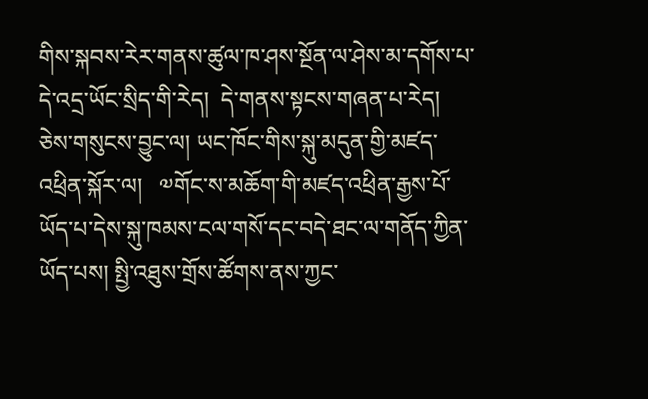གིས་སྐབས་རེར་གནས་ཚུལ་ཁ་ཤས་སྔོན་ལ་ཤེས་མ་དགོས་པ་དེ་འདྲ་ཡོང་སྲིད་གི་རེད།  དེ་གནས་སྟངས་གཞན་པ་རེད།  ཅེས་གསུངས་བྱུང་ལ། ཡང་ཁོང་གིས་སྐུ་མདུན་གྱི་མཛད་འཕྲིན་སྐོར་ལ།   ༧གོང་ས་མཆོག་གི་མཛད་འཕྲིན་རྒྱས་པོ་ཡོད་པ་དེས་སྐུ་ཁམས་ངལ་གསོ་དང་བདེ་ཐང་ལ་གནོད་ཀྱིན་ཡོད་པས། སྤྱི་འཐུས་གྲོས་ཚོགས་ནས་ཀྱང་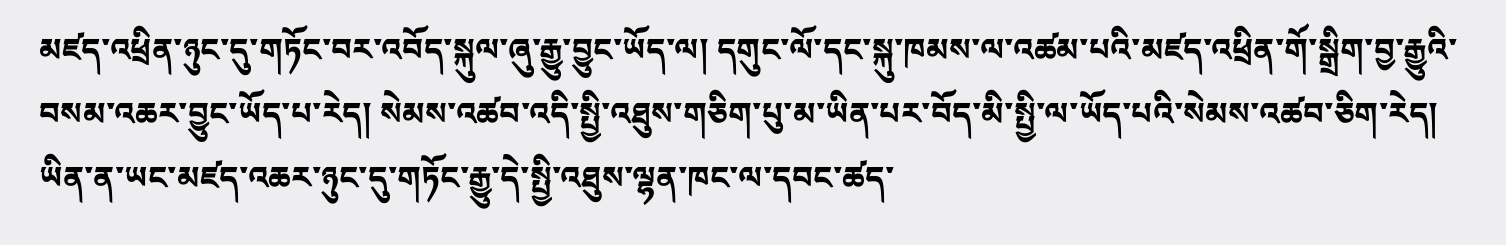མཛད་འཕྲིན་ཉུང་དུ་གཏོང་བར་འབོད་སྐུལ་ཞུ་རྒྱུ་བྱུང་ཡོད་ལ། དགུང་ལོ་དང་སྐུ་ཁམས་ལ་འཚམ་པའི་མཛད་འཕྲིན་གོ་སྒྲིག་བྱ་རྒྱུའི་བསམ་འཆར་བྱུང་ཡོད་པ་རེད། སེམས་འཚབ་འདི་སྤྱི་འཐུས་གཅིག་པུ་མ་ཡིན་པར་བོད་མི་སྤྱི་ལ་ཡོད་པའི་སེམས་འཚབ་ཅིག་རེད། ཡིན་ན་ཡང་མཛད་འཆར་ཉུང་དུ་གཏོང་རྒྱུ་དེ་སྤྱི་འཐུས་ལྷན་ཁང་ལ་དབང་ཚད་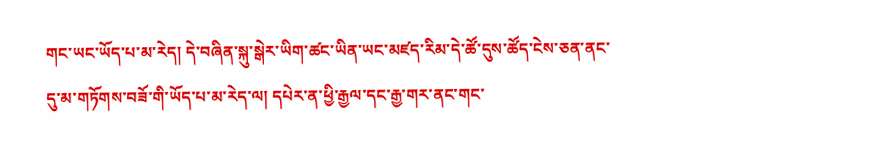གང་ཡང་ཡོད་པ་མ་རེད། དེ་བཞིན་སྐུ་སྒེར་ཡིག་ཚང་ཡིན་ཡང་མཛད་རིམ་དེ་ཚོ་དུས་ཚོད་ངེས་ཅན་ནང་དུ་མ་གཏོགས་བཟོ་གི་ཡོད་པ་མ་རེད་ལ། དཔེར་ན་ཕྱི་རྒྱལ་དང་རྒྱ་གར་ནང་གང་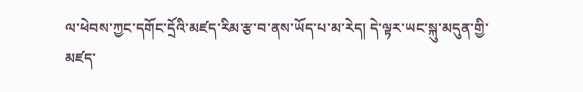ལ་ཕེབས་ཀྱང་དགོང་དྲོའི་མཛད་རིམ་རྩ་བ་ནས་ཡོད་པ་མ་རེད། དེ་ལྟར་ཡང་སྐུ་མདུན་གྱི་མཛད་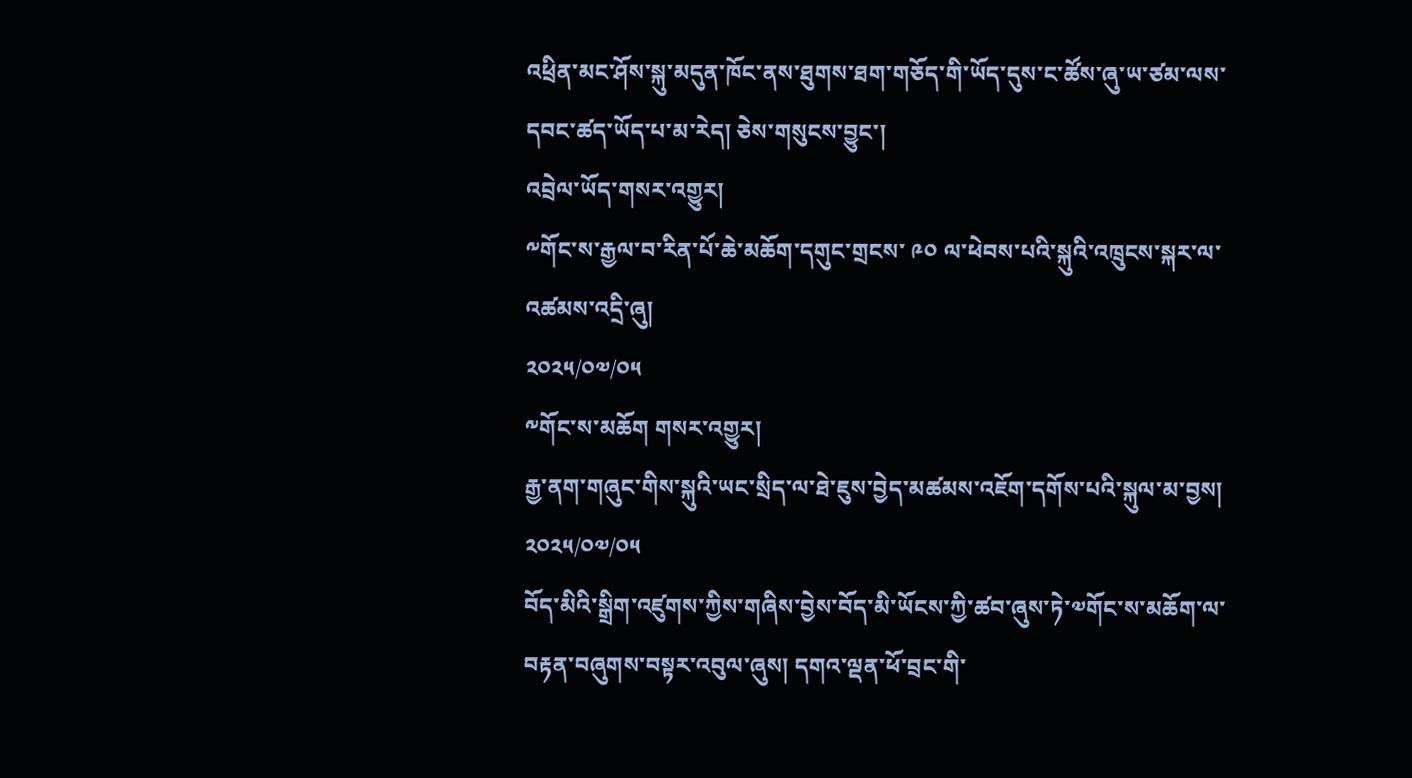འཕྲིན་མང་ཤོས་སྐུ་མདུན་ཁོང་ནས་ཐུགས་ཐག་གཅོད་གི་ཡོད་དུས་ང་ཚོས་ཞུ་ཡ་ཙམ་ལས་དབང་ཚད་ཡོད་པ་མ་རེད། ཅེས་གསུངས་བྱུང་།
འབྲེལ་ཡོད་གསར་འགྱུར།
༸གོང་ས་རྒྱལ་བ་རིན་པོ་ཆེ་མཆོག་དགུང་གྲངས་ ༩༠ ལ་ཕེབས་པའི་སྐུའི་འཁྲུངས་སྐར་ལ་འཚམས་འདྲི་ཞུ།
༢༠༢༥/༠༧/༠༥
༸གོང་ས་མཆོག གསར་འགྱུར།
རྒྱ་ནག་གཞུང་གིས་སྐུའི་ཡང་སྲིད་ལ་ཐེ་ཇུས་བྱེད་མཚམས་འཇོག་དགོས་པའི་སྐུལ་མ་བྱས།
༢༠༢༥/༠༧/༠༥
བོད་མིའི་སྒྲིག་འཛུགས་ཀྱིས་གཞིས་བྱེས་བོད་མི་ཡོངས་ཀྱི་ཚབ་ཞུས་ཏེ་༧གོང་ས་མཆོག་ལ་བརྟན་བཞུགས་བསྟར་འབུལ་ཞུས། དགའ་ལྡན་ཕོ་བྲང་གི་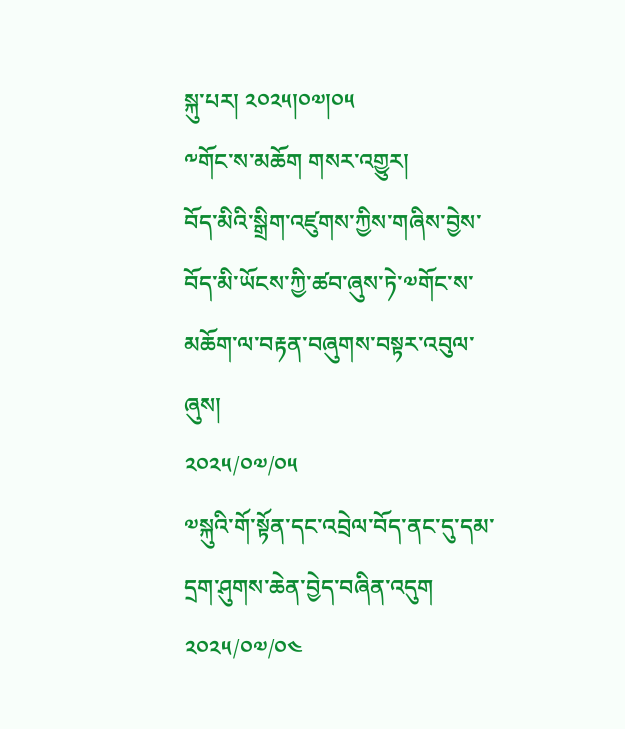སྐུ་པར། ༢༠༢༥།༠༧།༠༥
༸གོང་ས་མཆོག གསར་འགྱུར།
བོད་མིའི་སྒྲིག་འཛུགས་ཀྱིས་གཞིས་བྱེས་བོད་མི་ཡོངས་ཀྱི་ཚབ་ཞུས་ཏེ་༧གོང་ས་མཆོག་ལ་བརྟན་བཞུགས་བསྟར་འབུལ་ཞུས།
༢༠༢༥/༠༧/༠༥
༧སྐུའི་གོ་སྟོན་དང་འབྲེལ་བོད་ནང་དུ་དམ་དྲག་ཤུགས་ཆེན་བྱེད་བཞིན་འདུག
༢༠༢༥/༠༧/༠༤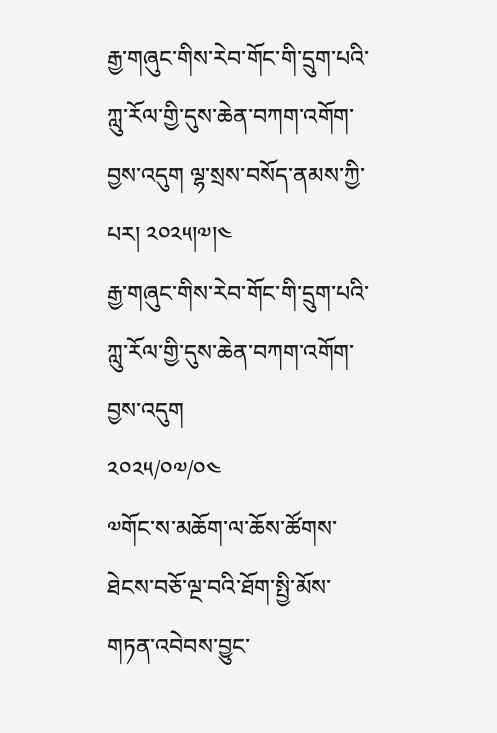རྒྱ་གཞུང་གིས་རེབ་གོང་གི་དྲུག་པའི་ཀླུ་རོལ་གྱི་དུས་ཆེན་བཀག་འགོག་བྱས་འདུག ལྷ་སྲས་བསོད་ནམས་ཀྱི་པར། ༢༠༢༥།༧།༤
རྒྱ་གཞུང་གིས་རེབ་གོང་གི་དྲུག་པའི་ཀླུ་རོལ་གྱི་དུས་ཆེན་བཀག་འགོག་བྱས་འདུག
༢༠༢༥/༠༧/༠༤
༧གོང་ས་མཆོག་ལ་ཆོས་ཚོགས་ཐེངས་བཅོ་ལྔ་བའི་ཐོག་སྤྱི་མོས་གཏན་འབེབས་བྱུང་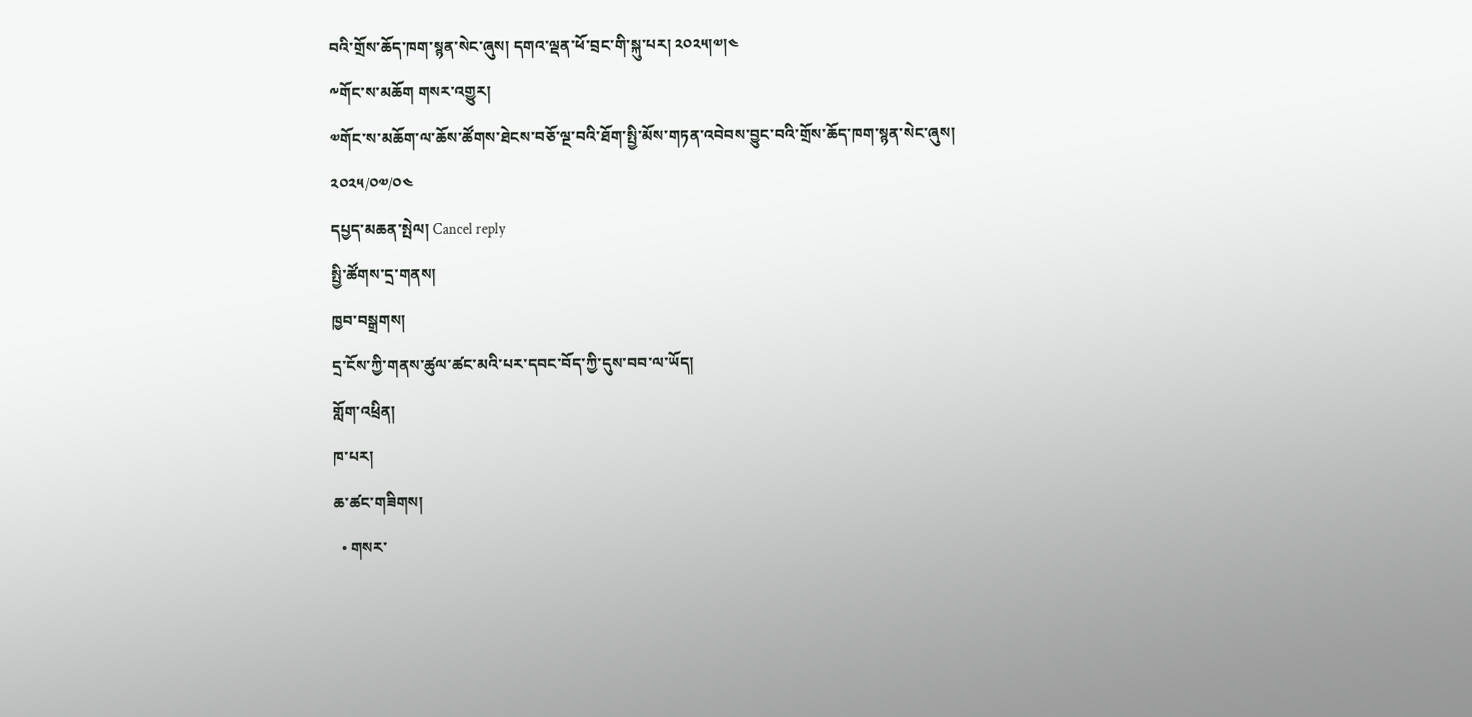བའི་གྲོས་ཆོད་ཁག་སྙན་སེང་ཞུས། དགའ་ལྡན་ཕོ་བྲང་གི་སྐུ་པར། ༢༠༢༥།༧།༤
༸གོང་ས་མཆོག གསར་འགྱུར།
༧གོང་ས་མཆོག་ལ་ཆོས་ཚོགས་ཐེངས་བཅོ་ལྔ་བའི་ཐོག་སྤྱི་མོས་གཏན་འབེབས་བྱུང་བའི་གྲོས་ཆོད་ཁག་སྙན་སེང་ཞུས།
༢༠༢༥/༠༧/༠༤
དཔྱད་མཆན་སྤེལ། Cancel reply
སྤྱི་ཚོགས་དྲ་གནས།
ཁྱབ་བསྒྲགས།
དྲ་ངོས་ཀྱི་གནས་ཚུལ་ཚང་མའི་པར་དབང་བོད་ཀྱི་དུས་བབ་ལ་ཡོད།
གློག་འཕྲིན།
ཁ་པར།
ཆ་ཚང་གཟིགས།
  • གསར་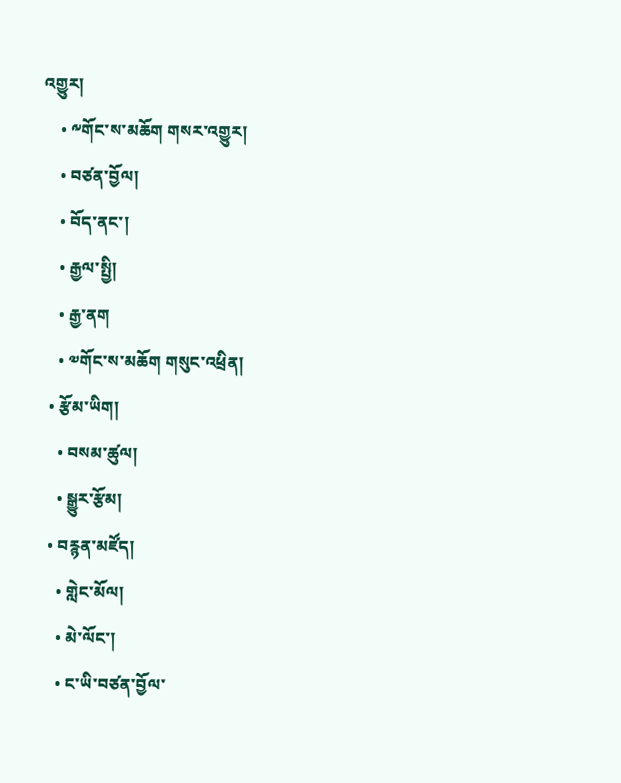འགྱུར།
    • ༸གོང་ས་མཆོག གསར་འགྱུར།
    • བཙན་བྱོལ།
    • བོད་ནང་།
    • རྒྱལ་སྤྱི།
    • རྒྱ་ནག
    • ༧གོང་ས་མཆོག གསུང་འཕྲིན།
  • རྩོམ་ཡིག།
    • བསམ་ཚུལ།
    • སྒྱུར་རྩོམ།
  • བརྙན་མཛོད།
    • གླེང་མོལ།
    • མེ་ལོང་།
    • ང་ཡི་བཙན་བྱོལ་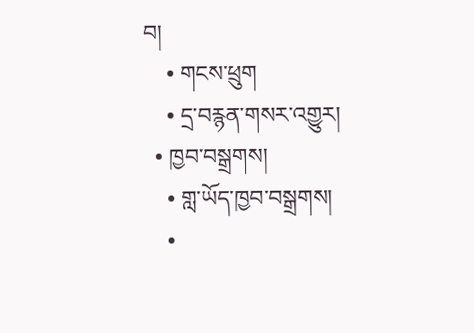བ།
    • གངས་ཕྲུག
    • དྲ་བརྙན་གསར་འགྱུར།
  • ཁྱབ་བསྒྲགས།
    • གླ་ཡོད་ཁྱབ་བསྒྲགས།
    •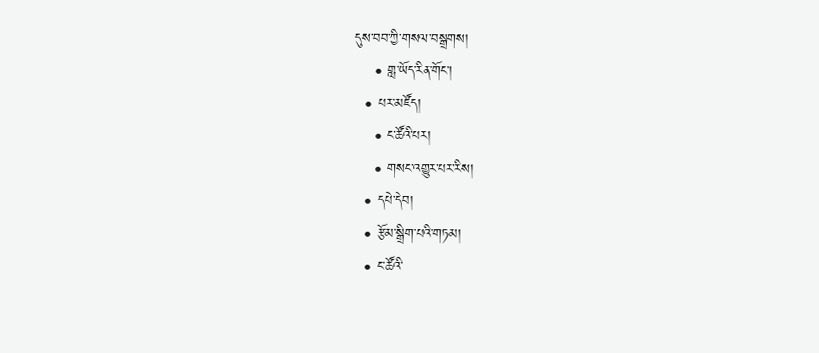དུས་བབ་ཀྱི་གསལ་བསྒྲགས།
    • གླ་ཡོད་རིན་གོང་།
  • པར་མཛོད།
    • ང་ཚོའི་པར།
    • གསང་འགྱུར་པར་རིས།
  • དཔེ་དེབ།
  • རྩོམ་སྒྲིག་པའི་གཏམ།
  • ང་ཚོའི་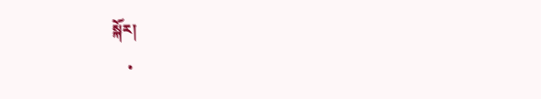སྐོར།
    •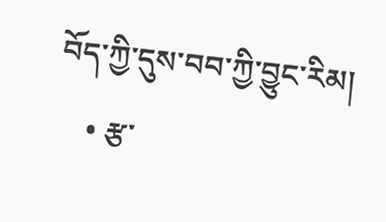བོད་ཀྱི་དུས་བབ་ཀྱི་བྱུང་རིམ།
    • རྩ་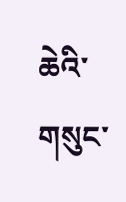ཆེའི་གསུང་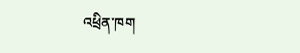འཕྲིན་ཁག